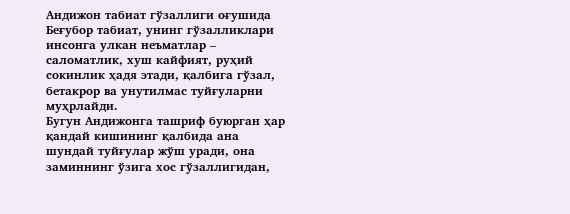Андижон табиат гўзаллиги оғушида
Беғубор табиат, унинг гўзалликлари инсонга улкан неъматлар – саломатлик, хуш кайфият, руҳий сокинлик ҳадя этади, қалбига гўзал, бетакрор ва унутилмас туйғуларни муҳрлайди.
Бугун Андижонга ташриф буюрган ҳар қандай кишининг қалбида ана шундай туйғулар жўш уради, она заминнинг ўзига хос гўзаллигидан,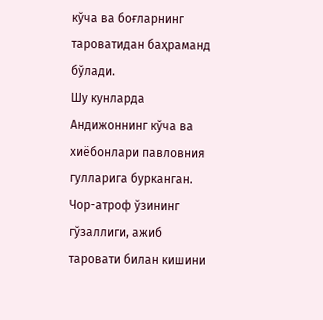кўча ва боғларнинг тароватидан баҳраманд бўлади.
Шу кунларда Андижоннинг кўча ва хиёбонлари павловния гулларига бурканган. Чор-атроф ўзининг гўзаллиги, ажиб таровати билан кишини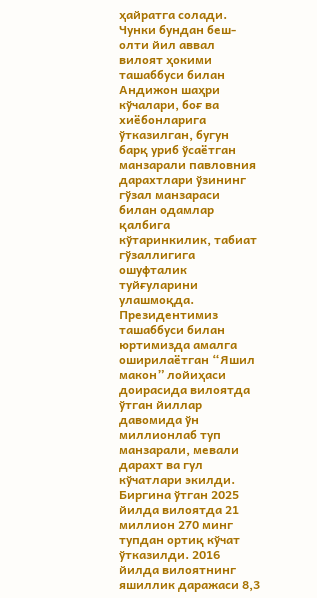ҳайратга солади. Чунки бундан беш-олти йил аввал вилоят ҳокими ташаббуси билан Андижон шаҳри кўчалари, боғ ва хиёбонларига ўтказилган, бугун барқ уриб ўсаётган манзарали павловния дарахтлари ўзининг гўзал манзараси билан одамлар қалбига кўтаринкилик, табиат гўзаллигига ошуфталик туйғуларини улашмоқда.
Президентимиз ташаббуси билан юртимизда амалга оширилаётган “Яшил макон” лойиҳаси доирасида вилоятда ўтган йиллар давомида ўн миллионлаб туп манзарали, мевали дарахт ва гул кўчатлари экилди. Биргина ўтган 2025 йилда вилоятда 21 миллион 270 минг тупдан ортиқ кўчат ўтказилди. 2016 йилда вилоятнинг яшиллик даражаси 8,3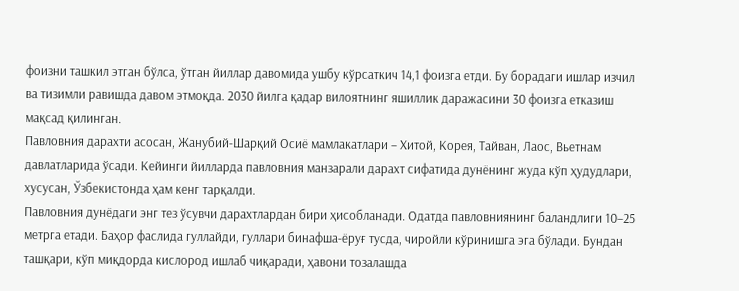фоизни ташкил этган бўлса, ўтган йиллар давомида ушбу кўрсаткич 14,1 фоизга етди. Бу борадаги ишлар изчил ва тизимли равишда давом этмоқда. 2030 йилга қадар вилоятнинг яшиллик даражасини 30 фоизга етказиш мақсад қилинган.
Павловния дарахти асосан, Жанубий-Шарқий Осиё мамлакатлари – Хитой, Корея, Тайван, Лаос, Вьетнам давлатларида ўсади. Кейинги йилларда павловния манзарали дарахт сифатида дунёнинг жуда кўп ҳудудлари, хусусан, Ўзбекистонда ҳам кенг тарқалди.
Павловния дунёдаги энг тез ўсувчи дарахтлардан бири ҳисобланади. Одатда павловниянинг баландлиги 10–25 метрга етади. Баҳор фаслида гуллайди, гуллари бинафша-ёруғ тусда, чиройли кўринишга эга бўлади. Бундан ташқари, кўп миқдорда кислород ишлаб чиқаради, ҳавони тозалашда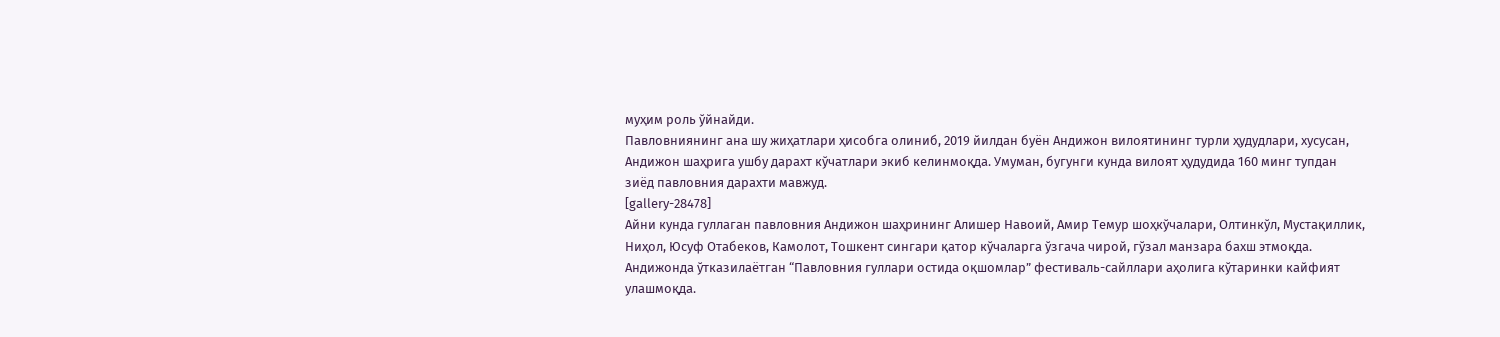муҳим роль ўйнайди.
Павловниянинг ана шу жиҳатлари ҳисобга олиниб, 2019 йилдан буён Андижон вилоятининг турли ҳудудлари, хусусан, Андижон шаҳрига ушбу дарахт кўчатлари экиб келинмоқда. Умуман, бугунги кунда вилоят ҳудудида 160 минг тупдан зиёд павловния дарахти мавжуд.
[gallery-28478]
Айни кунда гуллаган павловния Андижон шаҳрининг Алишер Навоий, Амир Темур шоҳкўчалари, Олтинкўл, Мустақиллик, Ниҳол, Юсуф Отабеков, Камолот, Тошкент сингари қатор кўчаларга ўзгача чирой, гўзал манзара бахш этмоқда. Андижонда ўтказилаётган “Павловния гуллари остида оқшомлар” фестиваль-сайллари аҳолига кўтаринки кайфият улашмоқда.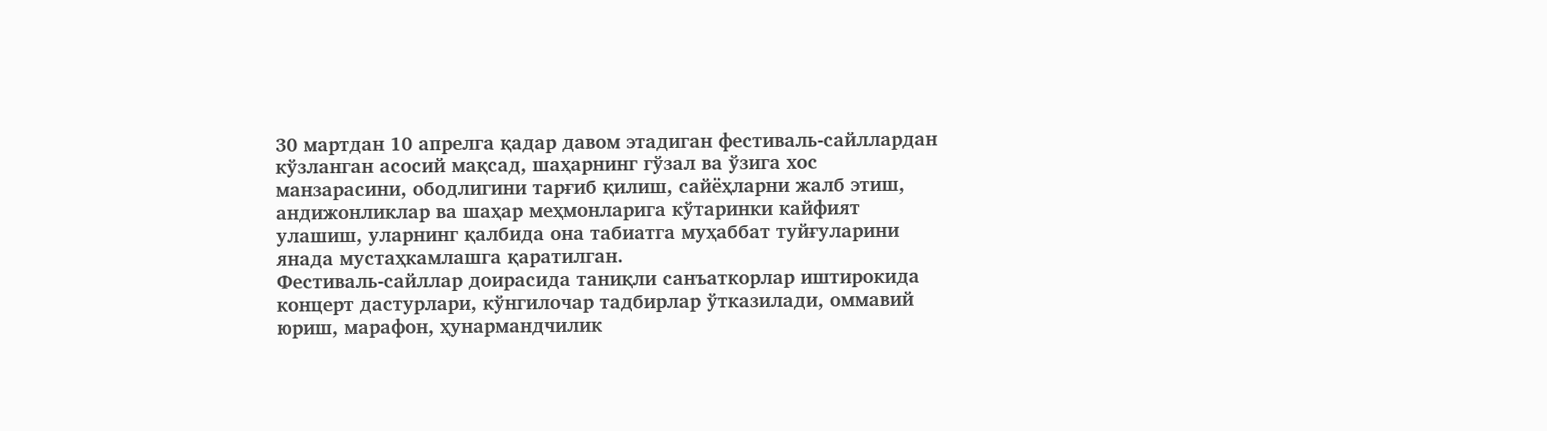30 мартдан 10 апрелга қадар давом этадиган фестиваль-сайллардан кўзланган асосий мақсад, шаҳарнинг гўзал ва ўзига хос манзарасини, ободлигини тарғиб қилиш, сайёҳларни жалб этиш, андижонликлар ва шаҳар меҳмонларига кўтаринки кайфият улашиш, уларнинг қалбида она табиатга муҳаббат туйғуларини янада мустаҳкамлашга қаратилган.
Фестиваль-сайллар доирасида таниқли санъаткорлар иштирокида концерт дастурлари, кўнгилочар тадбирлар ўтказилади, оммавий юриш, марафон, ҳунармандчилик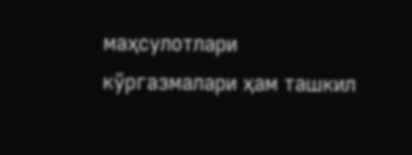маҳсулотлари кўргазмалари ҳам ташкил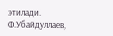этилади.
Ф.Убайдуллаев,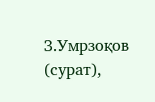З.Умрзоқов (сурат),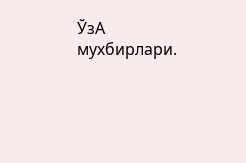ЎзА мухбирлари.